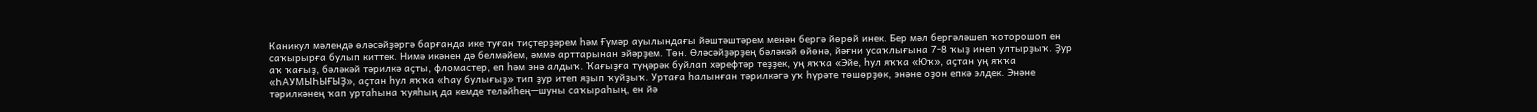Каникул мәлендә өләсәйҙәргә барғанда ике туған тиҫтерҙәрем һәм Ғүмәр ауылындағы йәштәштәрем менән бергә йөрөй инек. Бер мәл бергәләшеп ҡоторошоп ен саҡырырға булып киттек. Нимә икәнен дә белмәйем, әммә арттарынан эйәрҙем. Төн. Өләсәйҙәрҙең бәләкәй өйөнә, йәғни усаҡлығына 7-8 ҡыҙ инеп ултырҙыҡ. Ҙур аҡ ҡағыҙ, бәләкәй тәрилкә аҫты, фломастер, еп һәм энә алдыҡ. Ҡағыҙға түңәрәк буйлап хәрефтәр теҙҙек, уң яҡҡа «Эйе, һул яҡҡа «Юҡ», аҫтан уң яҡҡа «ҺАУМЫҺЫҒЫҘ», аҫтан һул яҡҡа «Һау булығыҙ» тип ҙур итеп яҙып ҡуйҙыҡ. Уртаға һалынған тәрилкәгә уҡ һүрәте төшөрҙөк, энәне оҙон епкә элдек. Энәне тәрилкәнең ҡап уртаһына ҡуяһың да кемде теләйһең—шуны саҡыраһың, ен йә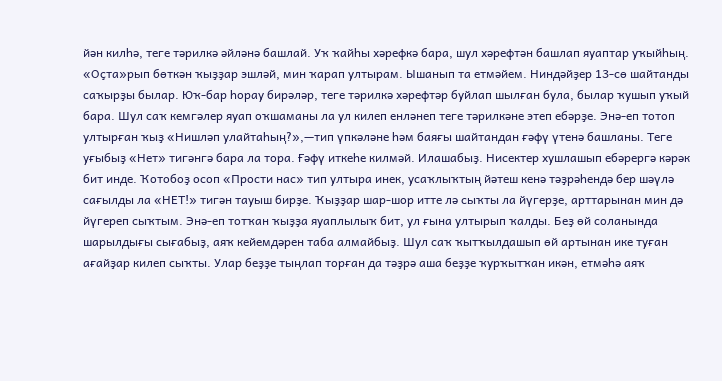йән килһә, теге тәрилкә әйләнә башлай. Уҡ ҡайһы хәрефкә бара, шул хәрефтән башлап яуаптар уҡыйһың.
«Оҫта»рып бөткән ҡыҙҙар эшләй, мин ҡарап ултырам. Ышанып та етмәйем. Ниндәйҙер 13-сө шайтанды саҡырҙы былар. Юҡ-бар һорау бирәләр, теге тәрилкә хәрефтәр буйлап шылған була, былар ҡушып уҡый бара. Шул саҡ кемгәлер яуап оҡшаманы ла ул килеп енләнеп теге тәрилкәне этеп ебәрҙе. Энә-еп тотоп ултырған ҡыҙ «Нишләп улайтаһың?»,—тип үпкәләне һәм баяғы шайтандан ғәфү үтенә башланы. Теге уғыбыҙ «Нет» тигәнгә бара ла тора. Ғәфү иткеһе килмәй. Илашабыҙ. Нисектер хушлашып ебәрергә кәрәк бит инде. Ҡотобоҙ осоп «Прости нас» тип ултыра инек, усаҡлыҡтың йәтеш кенә тәҙрәһендә бер шәүлә сағылды ла «НЕТ!» тигән тауыш бирҙе. Ҡыҙҙар шар-шор итте лә сыҡты ла йүгерҙе, арттарынан мин дә йүгереп сыҡтым. Энә-еп тотҡан ҡыҙҙа яуаплылыҡ бит, ул ғына ултырып ҡалды. Беҙ өй соланында шарылдығы сығабыҙ, аяҡ кейемдәрен таба алмайбыҙ. Шул саҡ ҡытҡылдашып өй артынан ике туған ағайҙар килеп сыҡты. Улар беҙҙе тыңлап торған да тәҙрә аша беҙҙе ҡурҡытҡан икән, етмәһә аяҡ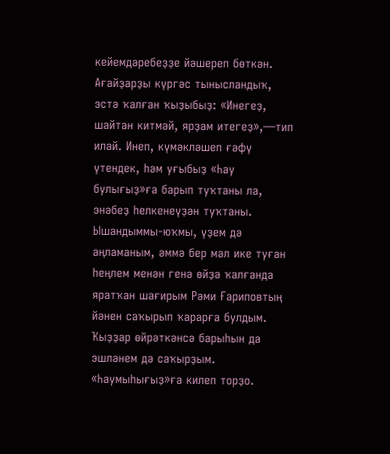кейемдәребеҙҙе йәшереп бөткән. Ағайҙарҙы күргәс тынысландыҡ, эстә ҡалған ҡыҙыбыҙ: «Инегеҙ, шайтан китмәй, ярҙам итегеҙ»,—тип илай. Инеп, күмәкләшеп ғәфү үтендек, һәм уғыбыҙ «Һау булығыҙ»ға барып туҡтаны ла, энәбеҙ һелкенеүҙән туҡтаны.
Ышандыммы-юҡмы, үҙем дә аңламаным, әммә бер мәл ике туған һеңлем менән генә өйҙә ҡалғанда яратҡан шағирым Рәми Ғариповтың йәнен саҡырып ҡарарға булдым. Ҡыҙҙар өйрәткәнсә барыһын да эшләнем дә саҡырҙым. «Һаумыһығыҙ»ға килеп торҙо.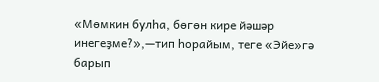«Мөмкин булһа, бөгөн кире йәшәр инегеҙме?»,—тип һорайым, теге «Эйе»гә барып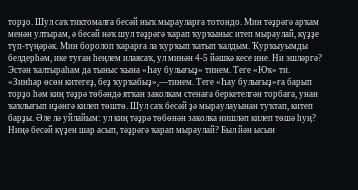торҙо. Шул саҡ тиктомалға бесәй ныҡ мырауларға тотондо. Мин тәҙрәгә арҡам менән ултырам, ә бесәй нәҡ шул тәҙрәгә ҡарап ҡурҡыныс итеп мыраулай, күҙҙе түп-түңәрәк. Мин боролоп ҡарарға ла ҡурҡып ҡатып ҡалдым. Ҡурҡыуымды белдерһәм, ике туған һеңлем илаясаҡ, ул минән 4-5 йәшкә кесе ине. Ни эшләргә? Эстән ҡалтыраһам да тыныс ҡына «Һау булығыҙ» тинем. Теге «Юҡ» ти. «Зинһар өсөн китегеҙ, беҙ ҡурҡабыҙ»,—тинем. Теге «Һау булығыҙ»ға барып торҙо һәм киң тәҙрә төбәндә ятҡан заколкам стенаға беркетелгән торбаға, унан ҡаҡлығып иҙәнгә килеп төштө. Шул саҡ бесәй ҙә мыраулауынан туҡтап, китеп барҙы. Әле лә уйлайым: ул киң тәҙрә төбөнән заколка нишләп килеп төшә һуң? Ниңә бесәй күҙен шар асып, тәҙрәгә ҡарап мыраулай? Был йән ысын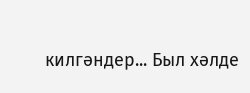килгәндер... Был хәлде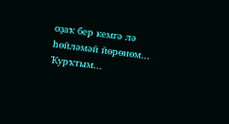оҙаҡ бер кемгә лә һөйләмәй йөрөнөм... Ҡурҡтым...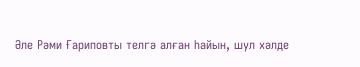Әле Рәми Ғариповты телгә алған һайын, шул хәлде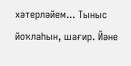хәтерләйем... Тыныс йоҡлаһын, шағир. Йәне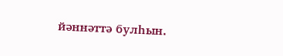йәннәттә булһын.